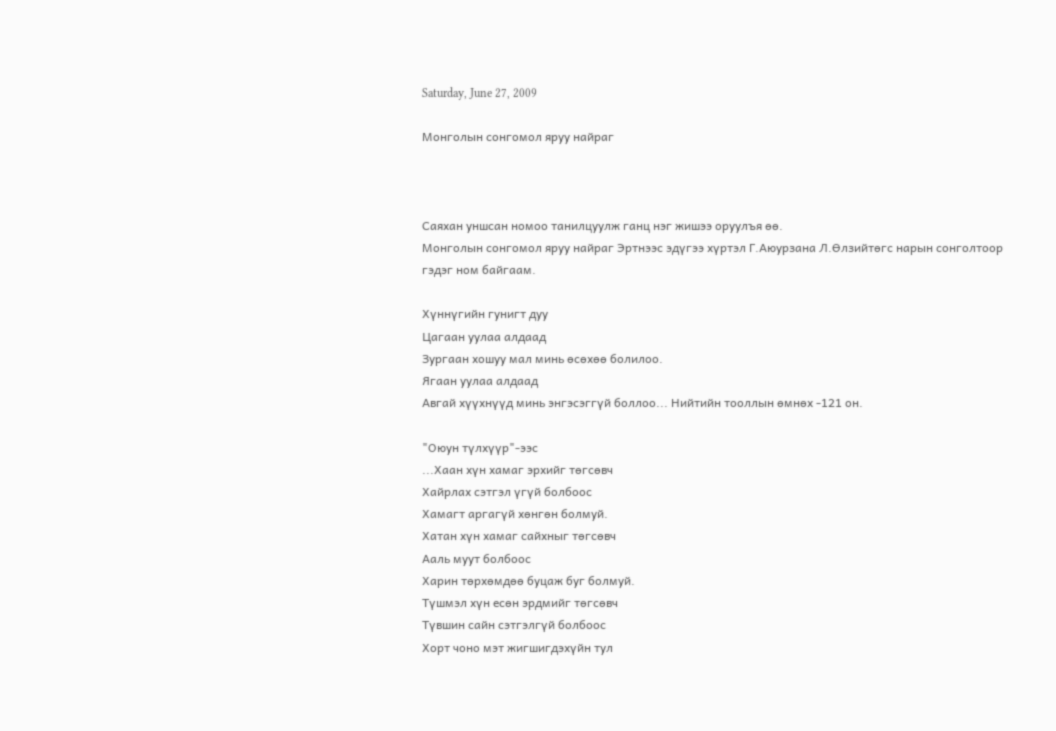Saturday, June 27, 2009

Монголын сонгомол яруу найраг



Саяхан уншсан номоо танилцуулж ганц нэг жишээ оруулъя өө.
Монголын сонгомол яруу найраг Эртнээс эдүгээ хүртэл Г.Аюурзана Л.Өлзийтөгс нарын сонголтоор
гэдэг ном байгаам.

Хүннүгийн гунигт дуу
Цагаан уулаа алдаад
Зургаан хошуу мал минь өсөхөө болилоо.
Ягаан уулаа алдаад
Авгай хүүхнүүд минь энгэсэггүй боллоо... Нийтийн тооллын өмнөх -121 он.

"Оюун түлхүүр"-ээс
...Хаан хүн хамаг эрхийг төгсөвч
Хайрлах сэтгэл үгүй болбоос
Хамагт аргагүй хөнгөн болмуй.
Хатан хүн хамаг сайхныг төгсөвч
Ааль муут болбоос
Харин төрхөмдөө буцаж буг болмуй.
Түшмэл хүн есөн эрдмийг төгсөвч
Түвшин сайн сэтгэлгүй болбоос
Хорт чоно мэт жигшигдэхүйн тул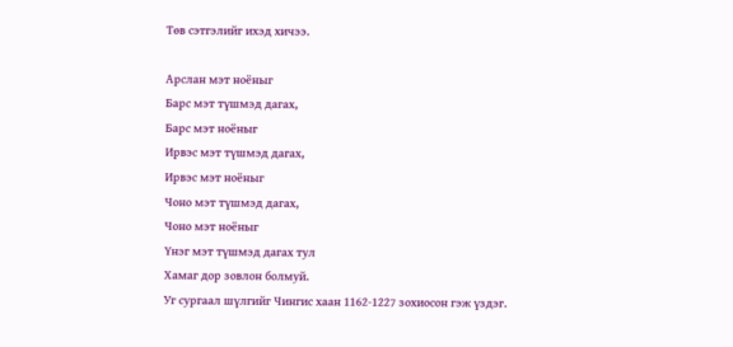Төв сэтгэлийг ихэд хичээ.

Арслан мэт ноёныг
Барс мэт түшмэд дагах,
Барс мэт ноёныг
Ирвэс мэт түшмэд дагах,
Ирвэс мэт ноёныг
Чоно мэт түшмэд дагах,
Чоно мэт ноёныг
Үнэг мэт түшмэд дагах тул
Хамаг дор зовлон болмуй.
Уг сургаал шүлгийг Чингис хаан 1162-1227 зохиосон гэж үздэг.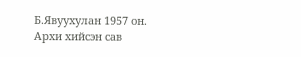Б.Явуухулан 1957 он.
Архи хийсэн сав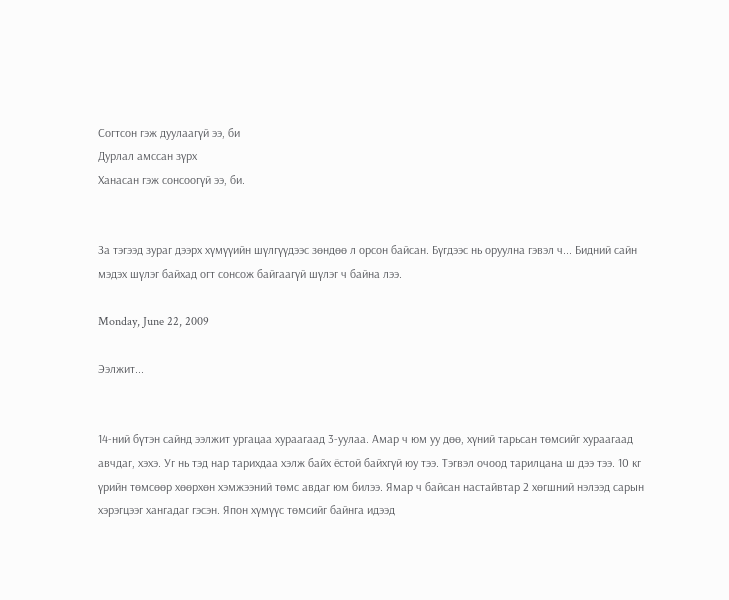Согтсон гэж дуулаагүй ээ, би
Дурлал амссан зүрх
Ханасан гэж сонсоогүй ээ, би.


За тэгээд зураг дээрх хүмүүийн шүлгүүдээс зөндөө л орсон байсан. Бүгдээс нь оруулна гэвэл ч... Бидний сайн мэдэх шүлэг байхад огт сонсож байгаагүй шүлэг ч байна лээ.

Monday, June 22, 2009

Ээлжит...


14-ний бүтэн сайнд ээлжит ургацаа хураагаад 3-уулаа. Амар ч юм уу дөө, хүний тарьсан төмсийг хураагаад авчдаг, хэхэ. Уг нь тэд нар тарихдаа хэлж байх ёстой байхгүй юу тээ. Тэгвэл очоод тарилцана ш дээ тээ. 10 кг үрийн төмсөөр хөөрхөн хэмжээний төмс авдаг юм билээ. Ямар ч байсан настайвтар 2 хөгшний нэлээд сарын хэрэгцээг хангадаг гэсэн. Япон хүмүүс төмсийг байнга идээд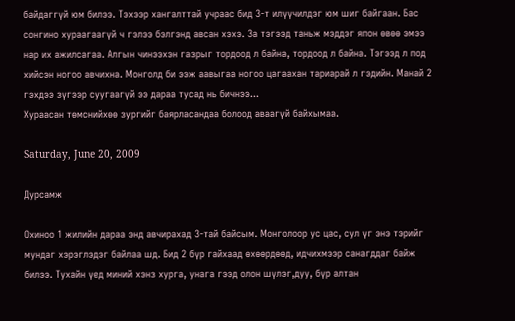байдаггүй юм билээ. Тэхээр хангалттай учраас бид 3-т илүүчилдэг юм шиг байгаан. Бас сонгино хураагаагүй ч гэлээ бэлгэнд авсан хэхэ. За тэгээд таньж мэддэг япон өвөө эмээ нар их ажилсагаа. Алгын чинээхэн газрыг тордоод л байна, тордоод л байна. Тэгээд л под хийсэн ногоо авчихна. Монголд би ээж аавыгаа ногоо цагаахан тариарай л гэдийн. Манай 2 гэхдээ зүгээр суугаагүй ээ дараа тусад нь бичнээ...
Хураасан төмснийхөө зургийг баярласандаа болоод аваагүй байхымаа.

Saturday, June 20, 2009

Дурсамж

Охиноо 1 жилийн дараа энд авчирахад 3-тай байсым. Монголоор ус цас, сул үг энэ тэрийг мундаг хэрэглэдэг байлаа шд. Бид 2 бүр гайхаад өхөөрдөөд, идчихмээр санагддаг байж билээ. Тухайн үед миний хэнз хурга, унага гээд олон шүлэг,дуу, бүр алтан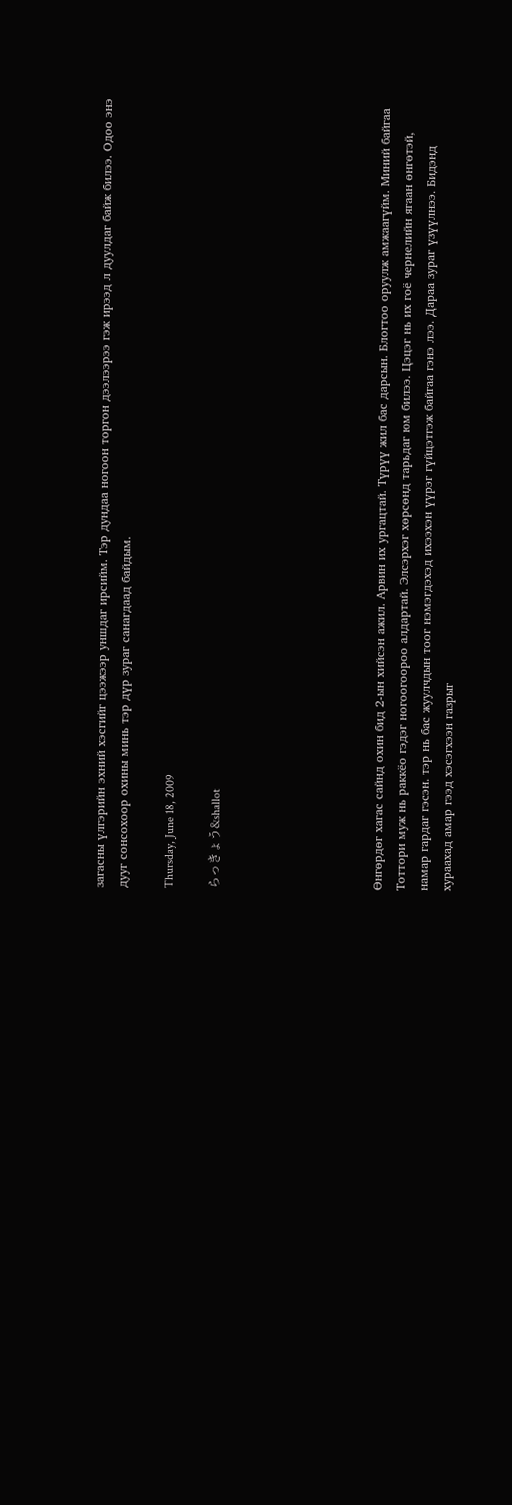загасны үлгэрийн эхний хэсгийг цээжээр уншдаг ирсийм. Тэр дундаа ногоон торгон дээлээрээ гэж ирээд л дуулдаг байж билээ. Одоо энэ дууг сонсохоор охины минь тэр дүр зураг санагдаад байдым.

Thursday, June 18, 2009

らっきょう&shallot






Өнгөрдөг хагас сайнд охин бид 2-ын хийсэн ажил. Арвин их ургацтай. Түрүү жил бас дарсын. Блогтоо оруулж амжаагүйм. Миний байгаа Тоттори муж нь раккёо гэдэг ногоогоороо алдартай. Элсэрхэг хөрсөнд тарьдаг юм билээ. Цэцэг нь их гоё чернелийн ягаан өнгөтэй, намар гардаг гэсэн. тэр нь бас жуулчдын тоог нэмэгдэхэд ихээхэн үүрэг гүйцэтгэж байгаа гэнэ лээ. Дараа зураг үзүүлнээ. Бидэнд хураахад амар гээд хэсэгхээн газрыг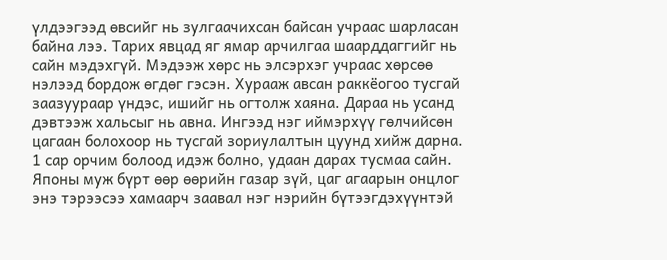үлдээгээд өвсийг нь зулгаачихсан байсан учраас шарласан байна лээ. Тарих явцад яг ямар арчилгаа шаарддаггийг нь сайн мэдэхгүй. Мэдээж хөрс нь элсэрхэг учраас хөрсөө нэлээд бордож өгдөг гэсэн. Хурааж авсан раккёогоо тусгай заазуураар үндэс, ишийг нь огтолж хаяна. Дараа нь усанд дэвтээж хальсыг нь авна. Ингээд нэг иймэрхүү гөлчийсөн цагаан болохоор нь тусгай зориулалтын цуунд хийж дарна. 1 сар орчим болоод идэж болно, удаан дарах тусмаа сайн.
Японы муж бүрт өөр өөрийн газар зүй, цаг агаарын онцлог энэ тэрээсээ хамаарч заавал нэг нэрийн бүтээгдэхүүнтэй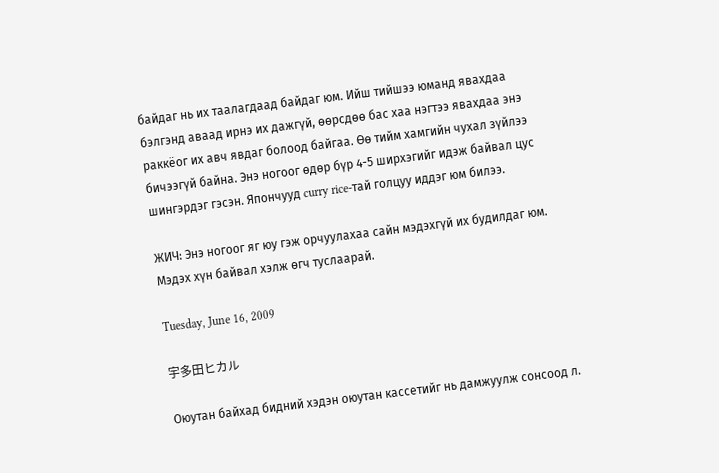байдаг нь их таалагдаад байдаг юм. Ийш тийшээ юманд явахдаа бэлгэнд аваад ирнэ их дажгүй, өөрсдөө бас хаа нэгтээ явахдаа энэ раккёог их авч явдаг болоод байгаа. Өө тийм хамгийн чухал зүйлээ бичээгүй байна. Энэ ногоог өдөр бүр 4-5 ширхэгийг идэж байвал цус шингэрдэг гэсэн. Япончууд curry rice-тай голцуу иддэг юм билээ.

ЖИЧ: Энэ ногоог яг юу гэж орчуулахаа сайн мэдэхгүй их будилдаг юм. Мэдэх хүн байвал хэлж өгч туслаарай.

Tuesday, June 16, 2009

宇多田ヒカル

Оюутан байхад бидний хэдэн оюутан кассетийг нь дамжуулж сонсоод л.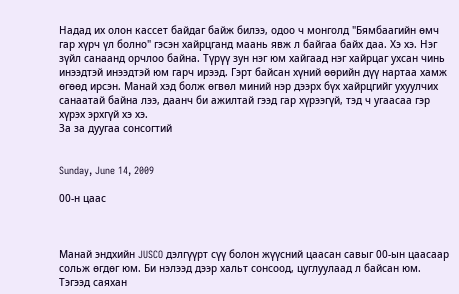Надад их олон кассет байдаг байж билээ, одоо ч монголд "Бямбаагийн өмч гар хүрч үл болно" гэсэн хайрцганд маань явж л байгаа байх даа. Хэ хэ. Нэг зүйл санаанд орчлоо байна. Түрүү зун нэг юм хайгаад нэг хайрцаг ухсан чинь инээдтэй инээдтэй юм гарч ирээд. Гэрт байсан хүний өөрийн дүү нартаа хамж өгөөд ирсэн. Манай хэд болж өгвөл миний нэр дээрх бүх хайрцгийг ухуулчих санаатай байна лээ, даанч би ажилтай гээд гар хүрээгүй, тэд ч угаасаа гэр хүрэх эрхгүй хэ хэ.
За за дуугаа сонсогтий


Sunday, June 14, 2009

00-н цаас



Манай эндхийн JUSCO дэлгүүрт сүү болон жүүсний цаасан савыг 00-ын цаасаар сольж өгдөг юм. Би нэлээд дээр хальт сонсоод, цуглуулаад л байсан юм. Тэгээд саяхан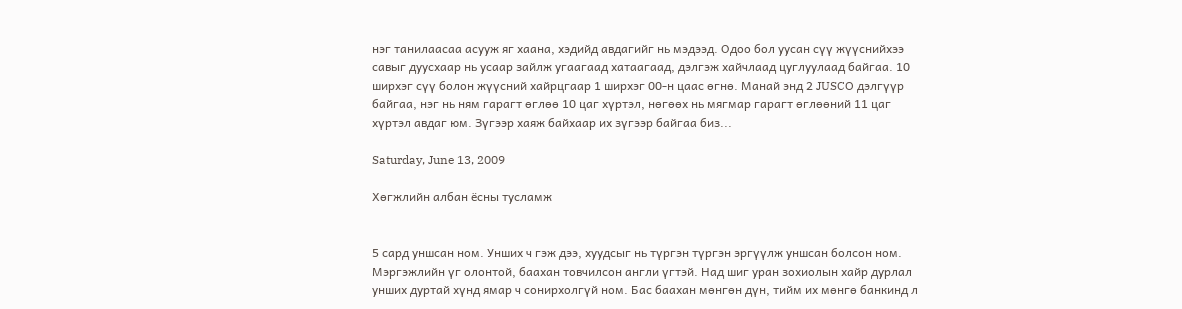нэг танилаасаа асууж яг хаана, хэдийд авдагийг нь мэдээд. Одоо бол уусан сүү жүүснийхээ савыг дуусхаар нь усаар зайлж угаагаад хатаагаад, дэлгэж хайчлаад цуглуулаад байгаа. 10 ширхэг сүү болон жүүсний хайрцгаар 1 ширхэг 00-н цаас өгнө. Манай энд 2 JUSCO дэлгүүр байгаа, нэг нь ням гарагт өглөө 10 цаг хүртэл, нөгөөх нь мягмар гарагт өглөөний 11 цаг хүртэл авдаг юм. Зүгээр хаяж байхаар их зүгээр байгаа биз...

Saturday, June 13, 2009

Хөгжлийн албан ёсны тусламж


5 сард уншсан ном. Унших ч гэж дээ, хуудсыг нь түргэн түргэн эргүүлж уншсан болсон ном. Мэргэжлийн үг олонтой, баахан товчилсон англи үгтэй. Над шиг уран зохиолын хайр дурлал унших дуртай хүнд ямар ч сонирхолгүй ном. Бас баахан мөнгөн дүн, тийм их мөнгө банкинд л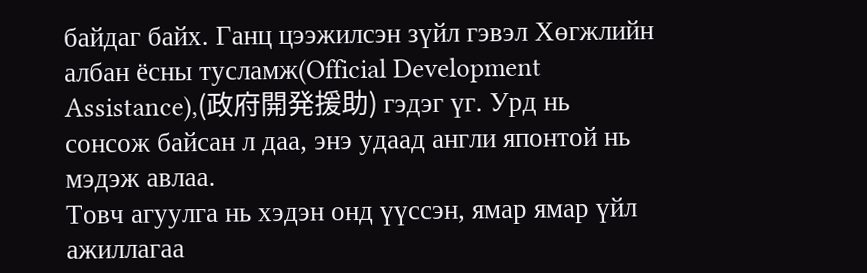байдаг байх. Ганц цээжилсэн зүйл гэвэл Хөгжлийн албан ёсны тусламж(Official Development Assistance),(政府開発援助) гэдэг үг. Урд нь сонсож байсан л даа, энэ удаад англи японтой нь мэдэж авлаа.
Товч агуулга нь хэдэн онд үүссэн, ямар ямар үйл ажиллагаа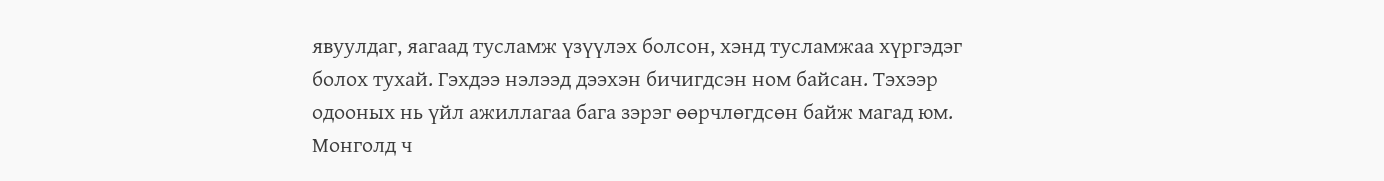явуулдаг, яагаад тусламж үзүүлэх болсон, хэнд тусламжаа хүргэдэг болох тухай. Гэхдээ нэлээд дээхэн бичигдсэн ном байсан. Тэхээр одооных нь үйл ажиллагаа бага зэрэг өөрчлөгдсөн байж магад юм.
Монголд ч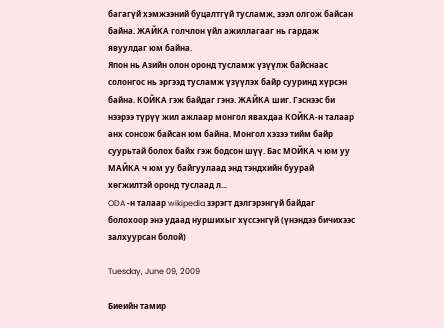багагүй хэмжээний буцалтгүй тусламж, зээл олгож байсан байна. ЖАЙКА голчлон үйл ажиллагааг нь гардаж явуулдаг юм байна.
Япон нь Азийн олон оронд тусламж үзүүлж байснаас солонгос нь эргээд тусламж үзүүлэх байр сууринд хүрсэн байна. КОЙКА гэж байдаг гэнэ. ЖАЙКА шиг. Гэснээс би нээрээ түрүү жил ажлаар монгол явахдаа КОЙКА-н талаар анх сонсож байсан юм байна. Монгол хэзээ тийм байр суурьтай болох байх гэж бодсон шүү. Бас МОЙКА ч юм уу МАЙКА ч юм уу байгуулаад энд тэндхийн буурай хөгжилтэй оронд туслаад л...
ODA -н талаар wikipedia зэрэгт дэлгэрэнгүй байдаг болохоор энэ удаад нуршихыг хүссэнгүй (үнэндээ бичихээс залхуурсан болой)

Tuesday, June 09, 2009

Биеийн тамир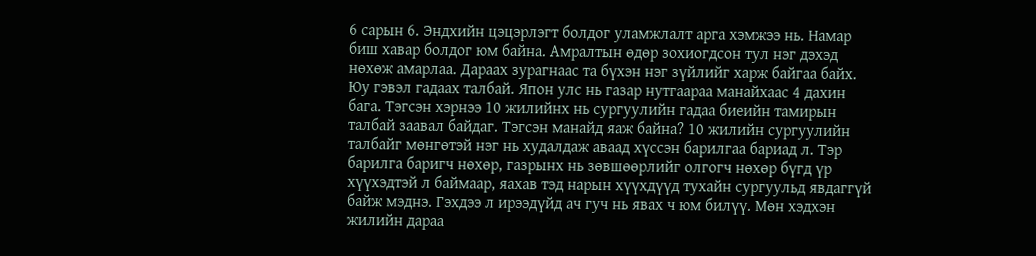6 сарын 6. Эндхийн цэцэрлэгт болдог уламжлалт арга хэмжээ нь. Намар биш хавар болдог юм байна. Амралтын өдөр зохиогдсон тул нэг дэхэд нөхөж амарлаа. Дараах зурагнаас та бүхэн нэг зүйлийг харж байгаа байх. Юу гэвэл гадаах талбай. Япон улс нь газар нутгаараа манайхаас 4 дахин бага. Тэгсэн хэрнээ 10 жилийнх нь сургуулийн гадаа биеийн тамирын талбай заавал байдаг. Тэгсэн манайд яаж байна? 10 жилийн сургуулийн талбайг мөнгөтэй нэг нь худалдаж аваад хүссэн барилгаа бариад л. Тэр барилга баригч нөхөр, газрынх нь зөвшөөрлийг олгогч нөхөр бүгд үр хүүхэдтэй л баймаар, яахав тэд нарын хүүхдүүд тухайн сургуульд явдаггүй байж мэднэ. Гэхдээ л ирээдүйд ач гуч нь явах ч юм билүү. Мөн хэдхэн жилийн дараа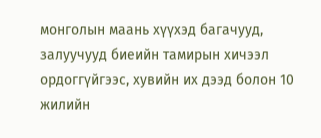монголын маань хүүхэд багачууд, залуучууд биеийн тамирын хичээл ордоггүйгээс, хувийн их дээд болон 10 жилийн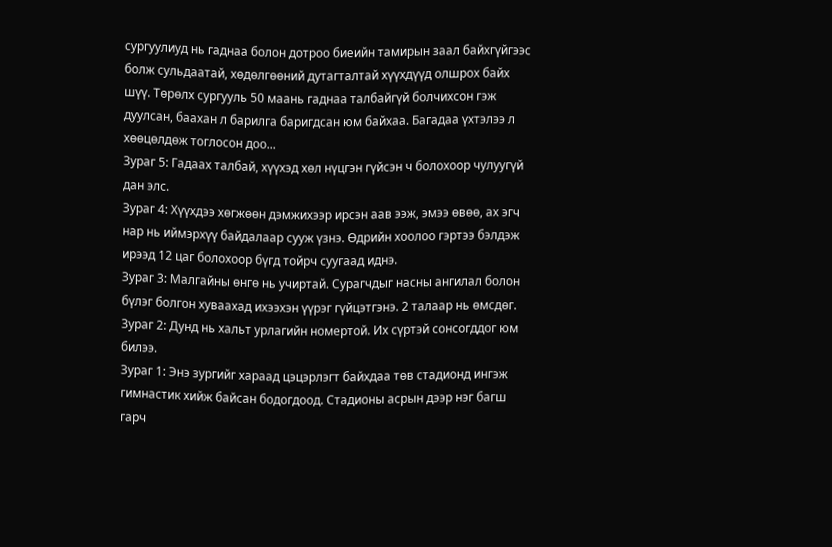сургуулиуд нь гаднаа болон дотроо биеийн тамирын заал байхгүйгээс болж сульдаатай, хөдөлгөөний дутагталтай хүүхдүүд олшрох байх шүү. Төрөлх сургууль 50 маань гаднаа талбайгүй болчихсон гэж дуулсан, баахан л барилга баригдсан юм байхаа. Багадаа үхтэлээ л хөөцөлдөж тоглосон доо...
Зураг 5: Гадаах талбай, хүүхэд хөл нүцгэн гүйсэн ч болохоор чулуугүй дан элс.
Зураг 4: Хүүхдээ хөгжөөн дэмжихээр ирсэн аав ээж, эмээ өвөө, ах эгч нар нь иймэрхүү байдалаар сууж үзнэ. Өдрийн хоолоо гэртээ бэлдэж ирээд 12 цаг болохоор бүгд тойрч суугаад иднэ.
Зураг 3: Малгайны өнгө нь учиртай. Сурагчдыг насны ангилал болон бүлэг болгон хуваахад ихээхэн үүрэг гүйцэтгэнэ. 2 талаар нь өмсдөг.
Зураг 2: Дунд нь хальт урлагийн номертой. Их сүртэй сонсогддог юм билээ.
Зураг 1: Энэ зургийг хараад цэцэрлэгт байхдаа төв стадионд ингэж гимнастик хийж байсан бодогдоод. Стадионы асрын дээр нэг багш гарч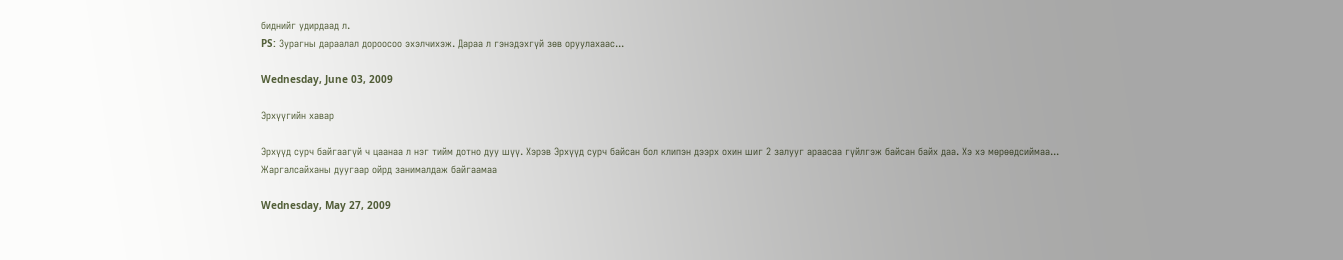биднийг удирдаад л.
PS: Зурагны дараалал дороосоо эхэлчихэж. Дараа л гэнэдэхгүй зөв оруулахаас...

Wednesday, June 03, 2009

Эрхүүгийн хавар

Эрхүүд сурч байгаагүй ч цаанаа л нэг тийм дотно дуу шүү. Хэрэв Эрхүүд сурч байсан бол клипэн дээрх охин шиг 2 залууг араасаа гүйлгэж байсан байх даа. Хэ хэ мөрөөдсиймаа...
Жаргалсайханы дуугаар ойрд занималдаж байгаамаа

Wednesday, May 27, 2009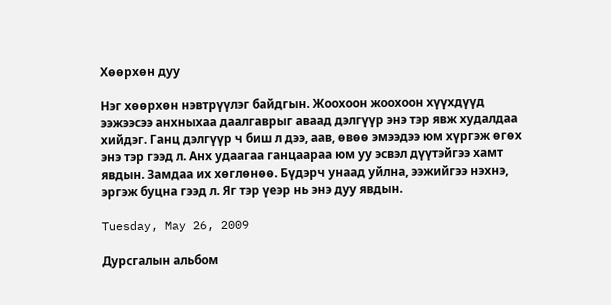Хөөрхөн дуу

Нэг хөөрхөн нэвтрүүлэг байдгын. Жоохоон жоохоон хүүхдүүд ээжээсээ анхныхаа даалгаврыг аваад дэлгүүр энэ тэр явж худалдаа хийдэг. Ганц дэлгүүр ч биш л дээ, аав, өвөө эмээдээ юм хүргэж өгөх энэ тэр гээд л. Анх удаагаа ганцаараа юм уу эсвэл дүүтэйгээ хамт явдын. Замдаа их хөглөнөө. Бүдэрч унаад уйлна, ээжийгээ нэхнэ, эргэж буцна гээд л. Яг тэр үеэр нь энэ дуу явдын.

Tuesday, May 26, 2009

Дурсгалын альбом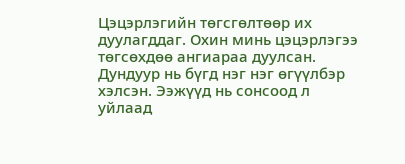Цэцэрлэгийн төгсгөлтөөр их дуулагддаг. Охин минь цэцэрлэгээ төгсөхдөө ангиараа дуулсан. Дундуур нь бүгд нэг нэг өгүүлбэр хэлсэн. Ээжүүд нь сонсоод л уйлаад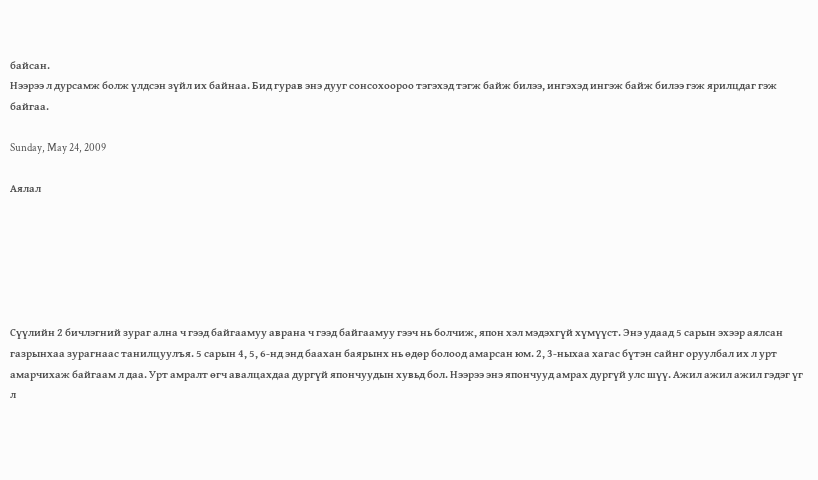байсан.
Нээрээ л дурсамж болж үлдсэн зүйл их байнаа. Бид гурав энэ дууг сонсохоороо тэгэхэд тэгж байж билээ, ингэхэд ингэж байж билээ гэж ярилцдаг гэж байгаа.

Sunday, May 24, 2009

Аялал






Сүүлийн 2 бичлэгний зураг ална ч гээд байгаамуу аврана ч гээд байгаамуу гээч нь болчиж, япон хэл мэдэхгүй хүмүүст. Энэ удаад 5 сарын эхээр аялсан газрынхаа зурагнаас танилцуулъя. 5 сарын 4, 5, 6-нд энд баахан баярынх нь өдөр болоод амарсан юм. 2, 3-ныхаа хагас бүтэн сайнг оруулбал их л урт амарчихаж байгаам л даа. Урт амралт өгч авалцахдаа дургүй япончуудын хувьд бол. Нээрээ энэ япончууд амрах дургүй улс шүү. Ажил ажил ажил гэдэг үг л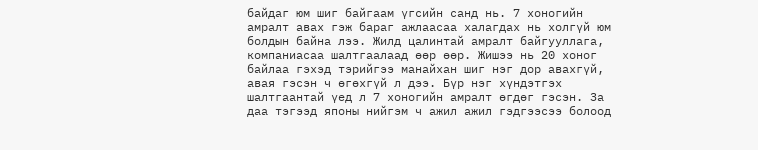байдаг юм шиг байгаам үгсийн санд нь. 7 хоногийн амралт авах гэж бараг ажлаасаа халагдах нь холгүй юм болдын байна лээ. Жилд цалинтай амралт байгууллага, компаниасаа шалтгаалаад өөр өөр. Жишээ нь 20 хоног байлаа гэхэд тэрийгээ манайхан шиг нэг дор авахгүй, авая гэсэн ч өгөхгүй л дээ. Бүр нэг хүндэтгэх шалтгаантай үед л 7 хоногийн амралт өгдөг гэсэн. За даа тэгээд японы нийгэм ч ажил ажил гэдгээсээ болоод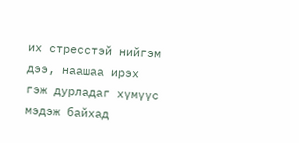их стресстэй нийгэм дээ, наашаа ирэх гэж дурладаг хүмүүс мэдэж байхад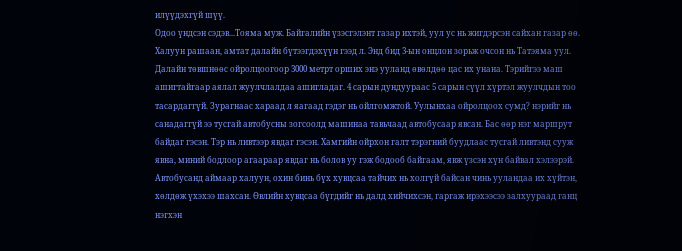илүүдэхгүй шүү.
Одоо үндсэн сэдэв...Тояма муж. Байгалийн үзэсгэлэнт газар ихтэй, уул ус нь жигдэрсэн сайхан газар өө. Халуун рашаан, амтат далайн бүтээгдэхүүн гээд л. Энд бид 3-ын онцлон зорьж очсон нь Татэяма уул. Далайн төвшнөөс ойролцоогоор 3000 метрт орших энэ ууланд өвөлдөө цас их унана. Тэрийгээ маш ашигтайгаар аялал жуулчлалдаа ашигладаг. 4 сарын дундуураас 5 сарын сүүл хүртэл жуулчдын тоо тасардаггүй. Зурагнаас хараад л яагаад гэдэг нь ойлгомжтой. Уулынхаа ойролцоох сумд? нэрийг нь санадаггүй ээ тусгай автобусны зогсоолд машинаа тавьчаад автобусаар явсан. Бас өөр нэг маршрут байдаг гэсэн. Тэр нь ливтээр явдаг гэсэн. Хамгийн ойрхон галт тэрэгний буудлаас тусгай ливтэнд сууж явна, миний бодлоор агаараар явдаг нь болов уу гэж бодооб байгаам, явж үзсэн хүн байвал хэлээрэй. Автобусанд аймаар халуун, охин бинь бүх хувцсаа тайчих нь холгүй байсан чинь ууландаа их хүйтэн, хөлдөж үхэхээ шахсан. Өвлийн хувцсаа бүгдийг нь далд хийчихсэн, гаргаж ирэхээсээ залхуураад ганц нэгхэн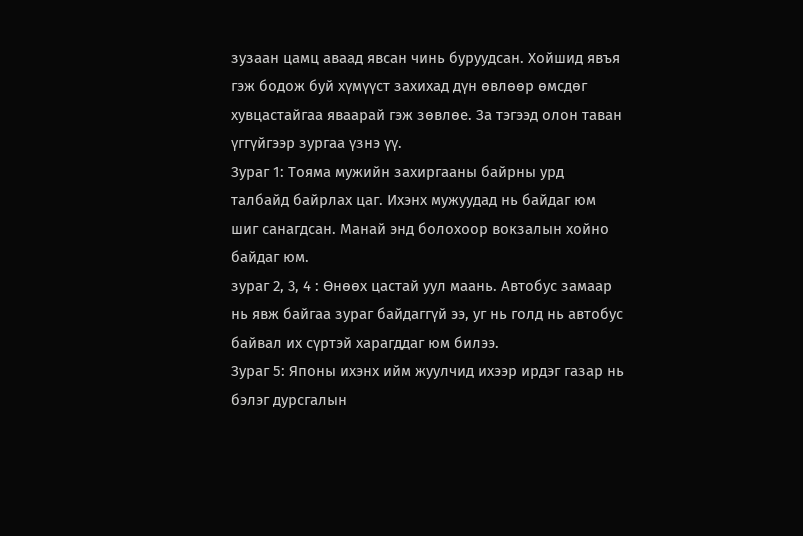зузаан цамц аваад явсан чинь буруудсан. Хойшид явъя гэж бодож буй хүмүүст захихад дүн өвлөөр өмсдөг хувцастайгаа яваарай гэж зөвлөе. За тэгээд олон таван үггүйгээр зургаа үзнэ үү.
Зураг 1: Тояма мужийн захиргааны байрны урд талбайд байрлах цаг. Ихэнх мужуудад нь байдаг юм шиг санагдсан. Манай энд болохоор вокзалын хойно байдаг юм.
зураг 2, 3, 4 : Өнөөх цастай уул маань. Автобус замаар нь явж байгаа зураг байдаггүй ээ, уг нь голд нь автобус байвал их сүртэй харагддаг юм билээ.
Зураг 5: Японы ихэнх ийм жуулчид ихээр ирдэг газар нь бэлэг дурсгалын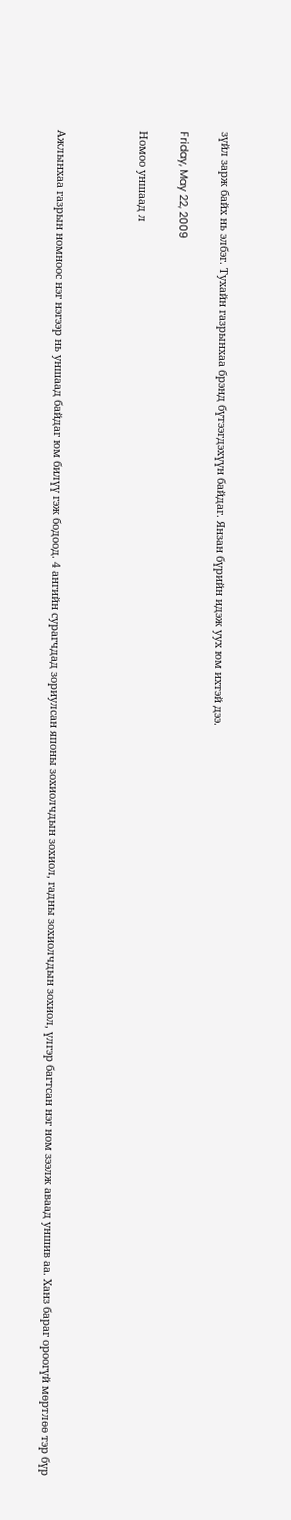зүйл зарж байх нь элбэг. Тухайн газрынхаа брэнд бүтээгдэхүүн байдаг. Янзан бүрийн идэж уух юм ихтэй дээ.

Friday, May 22, 2009

Номоо уншаад л



Ажлынхаа газрын номноос нэг нэгээр нь уншаад байдаг юм билүү гэж бодоод. 4 ангийн сурагчдад зориулсан японы зохиолчдын зохиол, гадны зохиолчдын зохиол, үлгэр багтсан нэг ном зээлж аваад уншив аа. Ханз бараг ороогүй мөртлөө тэр бүр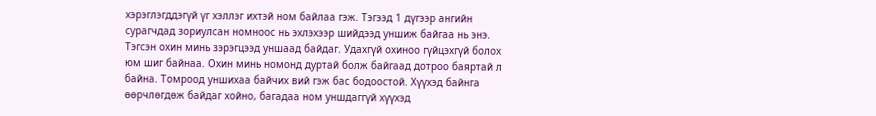хэрэглэгддэгүй үг хэллэг ихтэй ном байлаа гэж. Тэгээд 1 дүгээр ангийн сурагчдад зориулсан номноос нь эхлэхээр шийдээд уншиж байгаа нь энэ. Тэгсэн охин минь зэрэгцээд уншаад байдаг. Удахгүй охиноо гүйцэхгүй болох юм шиг байнаа. Охин минь номонд дуртай болж байгаад дотроо баяртай л байна. Томроод уншихаа байчих вий гэж бас бодоостой. Хүүхэд байнга өөрчлөгдөж байдаг хойно, багадаа ном уншдаггүй хүүхэд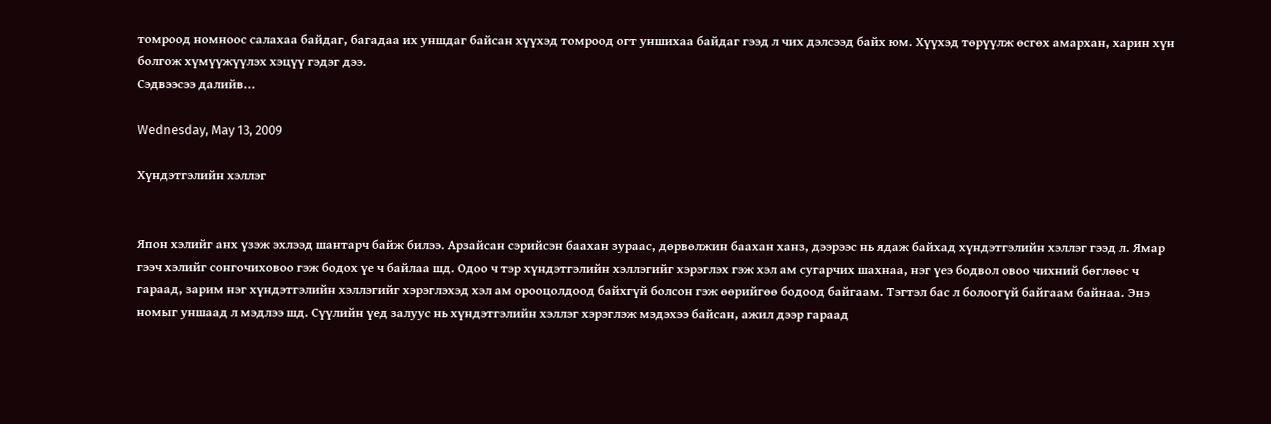томроод номноос салахаа байдаг, багадаа их уншдаг байсан хүүхэд томроод огт уншихаа байдаг гээд л чих дэлсээд байх юм. Хүүхэд төрүүлж өсгөх амархан, харин хүн болгож хүмүүжүүлэх хэцүү гэдэг дээ.
Сэдвээсээ далийв...

Wednesday, May 13, 2009

Хүндэтгэлийн хэллэг


Япон хэлийг анх үзэж эхлээд шантарч байж билээ. Арзайсан сэрийсэн баахан зураас, дөрвөлжин баахан ханз, дээрээс нь ядаж байхад хүндэтгэлийн хэллэг гээд л. Ямар гээч хэлийг сонгочиховоо гэж бодох үе ч байлаа шд. Одоо ч тэр хүндэтгэлийн хэллэгийг хэрэглэх гэж хэл ам сугарчих шахнаа, нэг үеэ бодвол овоо чихний бөглөөс ч гараад, зарим нэг хүндэтгэлийн хэллэгийг хэрэглэхэд хэл ам орооцолдоод байхгүй болсон гэж өөрийгөө бодоод байгаам. Тэгтэл бас л болоогүй байгаам байнаа. Энэ номыг уншаад л мэдлээ шд. Сүүлийн үед залуус нь хүндэтгэлийн хэллэг хэрэглэж мэдэхээ байсан, ажил дээр гараад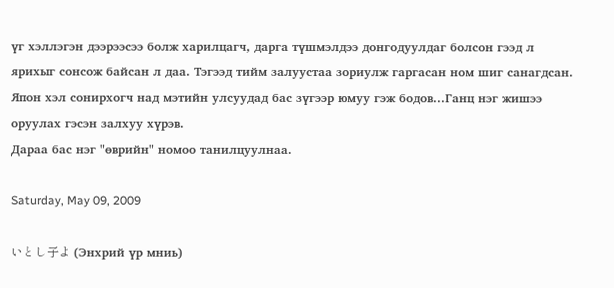үг хэллэгэн дээрээсээ болж харилцагч, дарга түшмэлдээ донгодуулдаг болсон гээд л ярихыг сонсож байсан л даа. Тэгээд тийм залуустаа зориулж гаргасан ном шиг санагдсан. Япон хэл сонирхогч над мэтийн улсуудад бас зүгээр юмуу гэж бодов...Ганц нэг жишээ оруулах гэсэн залхуу хүрэв.
Дараа бас нэг "өврийн" номоо танилцуулнаа.

Saturday, May 09, 2009

いとし子よ (Энхрий үр мниь)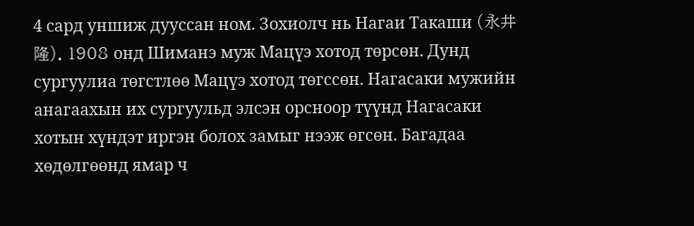4 сард уншиж дууссан ном. Зохиолч нь Нагаи Такаши (永井 隆). 1908 онд Шиманэ муж Мацүэ хотод төрсөн. Дунд сургуулиа төгстлөө Мацүэ хотод төгссөн. Нагасаки мужийн анагаахын их сургуульд элсэн орсноор түүнд Нагасаки хотын хүндэт иргэн болох замыг нээж өгсөн. Багадаа хөдөлгөөнд ямар ч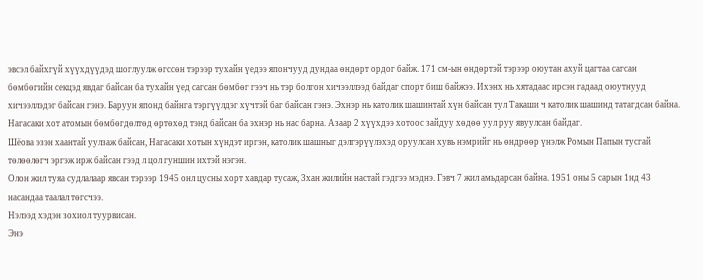эвсэл байхгүй хүүхдүүдэд шоглуулж өгссөн тэрээр тухайн үедээ япончууд дундаа өндөрт ордог байж. 171 см-ын өндөртэй тэрээр оюутан ахуй цагтаа сагсан бөмбөгийн секцэд явдаг байсан ба тухайн үед сагсан бөмбөг гээч нь тэр болгон хичээллээд байдаг спорт биш байжээ. Ихэнх нь хятадаас ирсэн гадаад оюутнууд хичээллэдэг байсан гэнэ. Баруун японд байнга тэргүүлдэг хүчтэй баг байсан гэнэ. Эхнэр нь католик шашинтай хүн байсан тул Такаши ч католик шашинд татагдсан байна. Нагасаки хот атомын бөмбөгдөлтөд өртөхөд тэнд байсан ба эхнэр нь нас барна. Азаар 2 хүүхдээ хотоос зайдуу хөдөө уул руу явуулсан байдаг.
Шёова эзэн хаантай уулзаж байсан, Нагасаки хотын хүндэт иргэн, католик шашныг дэлгэрүүлэхэд оруулсан хувь нэмрийг нь өндрөөр үнэлж Ромын Папын тусгай төлөөлөгч эргэж ирж байсан гээд л цол гуншин ихтэй нэгэн.
Олон жил туяа судлалаар явсан тэрээр 1945 онл цусны хорт хавдар тусаж, 3хан жилийн настай гэдгээ мэднэ. Гэвч 7 жил амьдарсан байна. 1951 оны 5 сарын 1нд 43 насандаа таалал төгсчээ.
Нэлээд хэдэн зохиол туурвисан.
Энэ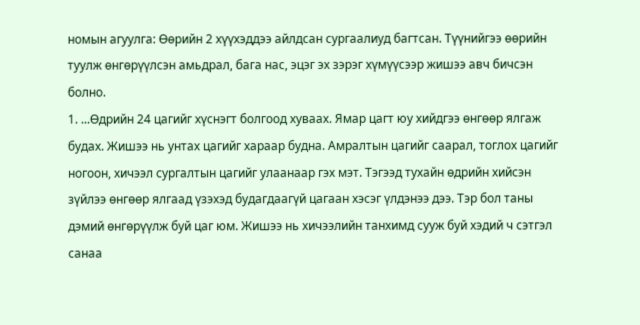номын агуулга: Өөрийн 2 хүүхэддээ айлдсан сургаалиуд багтсан. Түүнийгээ өөрийн туулж өнгөрүүлсэн амьдрал, бага нас, эцэг эх зэрэг хүмүүсээр жишээ авч бичсэн болно.
1. ...Өдрийн 24 цагийг хүснэгт болгоод хуваах. Ямар цагт юу хийдгээ өнгөөр ялгаж будах. Жишээ нь унтах цагийг хараар будна. Амралтын цагийг саарал, тоглох цагийг ногоон, хичээл сургалтын цагийг улаанаар гэх мэт. Тэгээд тухайн өдрийн хийсэн зүйлээ өнгөөр ялгаад үзэхэд будагдаагүй цагаан хэсэг үлдэнээ дээ. Тэр бол таны дэмий өнгөрүүлж буй цаг юм. Жишээ нь хичээлийн танхимд сууж буй хэдий ч сэтгэл санаа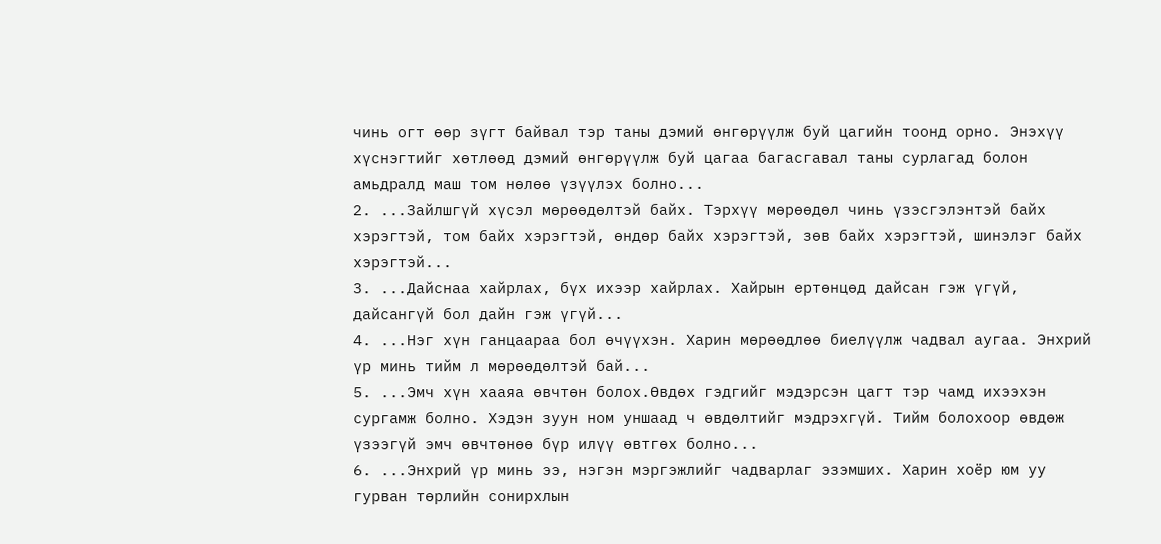чинь огт өөр зүгт байвал тэр таны дэмий өнгөрүүлж буй цагийн тоонд орно. Энэхүү хүснэгтийг хөтлөөд дэмий өнгөрүүлж буй цагаа багасгавал таны сурлагад болон амьдралд маш том нөлөө үзүүлэх болно...
2. ...Зайлшгүй хүсэл мөрөөдөлтэй байх. Тэрхүү мөрөөдөл чинь үзэсгэлэнтэй байх хэрэгтэй, том байх хэрэгтэй, өндөр байх хэрэгтэй, зөв байх хэрэгтэй, шинэлэг байх хэрэгтэй...
3. ...Дайснаа хайрлах, бүх ихээр хайрлах. Хайрын ертөнцөд дайсан гэж үгүй, дайсангүй бол дайн гэж үгүй...
4. ...Нэг хүн ганцаараа бол өчүүхэн. Харин мөрөөдлөө биелүүлж чадвал аугаа. Энхрий үр минь тийм л мөрөөдөлтэй бай...
5. ...Эмч хүн хааяа өвчтөн болох.Өвдөх гэдгийг мэдэрсэн цагт тэр чамд ихээхэн сургамж болно. Хэдэн зуун ном уншаад ч өвдөлтийг мэдрэхгүй. Тийм болохоор өвдөж үзээгүй эмч өвчтөнөө бүр илүү өвтгөх болно...
6. ...Энхрий үр минь ээ, нэгэн мэргэжлийг чадварлаг эзэмших. Харин хоёр юм уу гурван төрлийн сонирхлын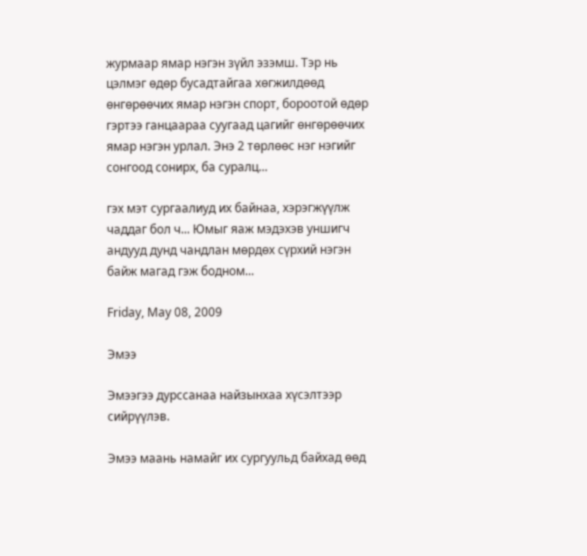журмаар ямар нэгэн зүйл эзэмш. Тэр нь цэлмэг өдөр бусадтайгаа хөгжилдөөд өнгөрөөчих ямар нэгэн спорт, бороотой өдөр гэртээ ганцаараа суугаад цагийг өнгөрөөчих ямар нэгэн урлал. Энэ 2 төрлөөс нэг нэгийг сонгоод сонирх, ба суралц...

гэх мэт сургаалиуд их байнаа, хэрэгжүүлж чаддаг бол ч... Юмыг яаж мэдэхэв уншигч андууд дунд чандлан мөрдөх сүрхий нэгэн байж магад гэж бодном...

Friday, May 08, 2009

Эмээ

Эмээгээ дурссанаа найзынхаа хүсэлтээр сийрүүлэв.

Эмээ маань намайг их сургуульд байхад өөд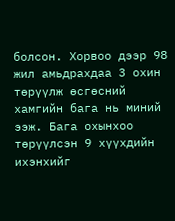болсон. Хорвоо дээр 98 жил амьдрахдаа 3 охин төрүүлж өсгөсний хамгийн бага нь миний ээж. Бага охынхоо төрүүлсэн 9 хүүхдийн ихэнхийг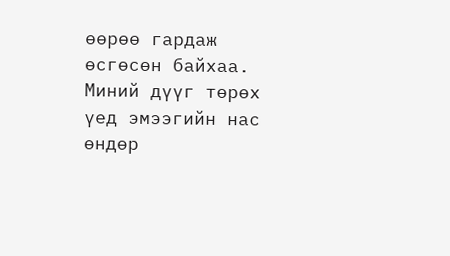өөрөө гардаж өсгөсөн байхаа. Миний дүүг төрөх үед эмээгийн нас өндөр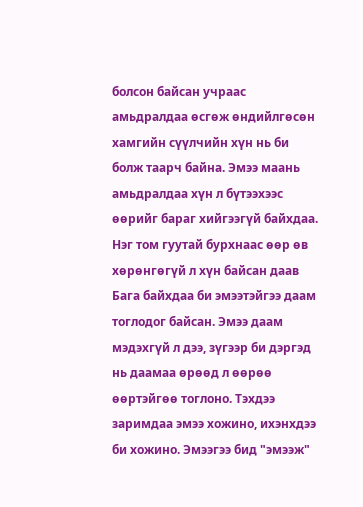болсон байсан учраас амьдралдаа өсгөж өндийлгөсөн хамгийн сүүлчийн хүн нь би болж таарч байна. Эмээ маань амьдралдаа хүн л бүтээхээс өөрийг бараг хийгээгүй байхдаа. Нэг том гуутай бурхнаас өөр өв хөрөнгөгүй л хүн байсан даав Бага байхдаа би эмээтэйгээ даам тоглодог байсан. Эмээ даам мэдэхгүй л дээ, зүгээр би дэргэд нь даамаа өрөөд л өөрөө өөртэйгөө тоглоно. Тэхдээ заримдаа эмээ хожино, ихэнхдээ би хожино. Эмээгээ бид "эмээж"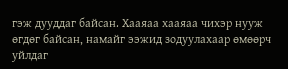гэж дууддаг байсан. Хааяаа хааяаа чихэр нууж өгдөг байсан, намайг ээжид зодуулахаар өмөөрч уйлдаг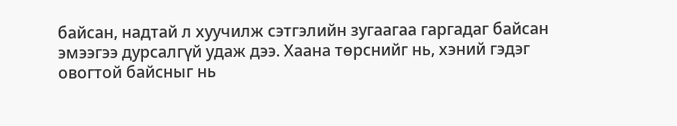байсан, надтай л хуучилж сэтгэлийн зугаагаа гаргадаг байсан эмээгээ дурсалгүй удаж дээ. Хаана төрснийг нь, хэний гэдэг овогтой байсныг нь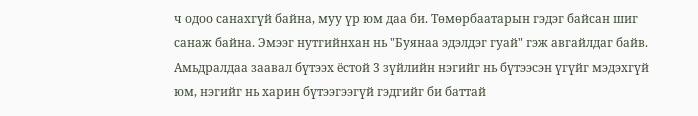ч одоо санахгүй байна, муу үр юм даа би. Төмөрбаатарын гэдэг байсан шиг санаж байна. Эмээг нутгийнхан нь "Буянаа эдэлдэг гуай" гэж авгайлдаг байв. Амьдралдаа заавал бүтээх ёстой 3 зүйлийн нэгийг нь бүтээсэн үгүйг мэдэхгүй юм, нэгийг нь харин бүтээгээгүй гэдгийг би баттай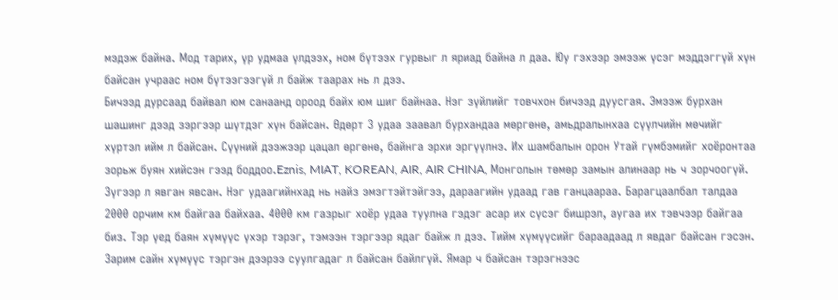мэдэж байна. Мод тарих, үр удмаа үлдээх, ном бүтээх гурвыг л яриад байна л даа. Юу гэхээр эмээж үсэг мэддэггүй хүн байсан учраас ном бүтээгээгүй л байж таарах нь л дээ.
Бичээд дурсаад байвал юм санаанд ороод байх юм шиг байнаа. Нэг зүйлийг товчхон бичээд дуусгая. Эмээж бурхан шашинг дээд зэргээр шүтдэг хүн байсан. Өдөрт 3 удаа заавал бурхандаа мөргөнө, амьдралынхаа сүүлчийн мөчийг хүртэл ийм л байсан. Сүүний дээжээр цацал өргөнө, байнга эрхи эргүүлнэ. Их шамбалын орон Утай гүмбэмийг хоёронтаа зорьж буян хийсэн гээд боддоо.Eznis, MIAT, KOREAN, AIR, AIR CHINA, Монголын төмөр замын алинаар нь ч зорчоогүй. Зүгээр л явган явсан. Нэг удаагийнхад нь найз эмэгтэйтэйгээ, дараагийн удаад гав ганцаараа. Барагцаалбал талдаа 2000 орчим км байгаа байхаа. 4000 км газрыг хоёр удаа туулна гэдэг асар их сүсэг бишрэл, аугаа их тэвчээр байгаа биз. Тэр үед баян хүмүүс үхэр тэрэг, тэмээн тэргээр ядаг байж л дээ. Тийм хүмүүсийг бараадаад л явдаг байсан гэсэн. Зарим сайн хүмүүс тэргэн дээрээ суулгадаг л байсан байлгүй. Ямар ч байсан тэрэгнээс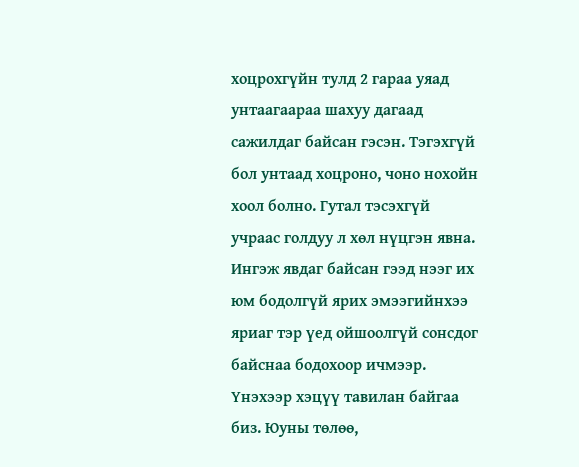хоцрохгүйн тулд 2 гараа уяад унтаагаараа шахуу дагаад сажилдаг байсан гэсэн. Тэгэхгүй бол унтаад хоцроно, чоно нохойн хоол болно. Гутал тэсэхгүй учраас голдуу л хөл нүцгэн явна. Ингэж явдаг байсан гээд нээг их юм бодолгүй ярих эмээгийнхээ яриаг тэр үед ойшоолгүй сонсдог байснаа бодохоор ичмээр. Үнэхээр хэцүү тавилан байгаа биз. Юуны төлөө,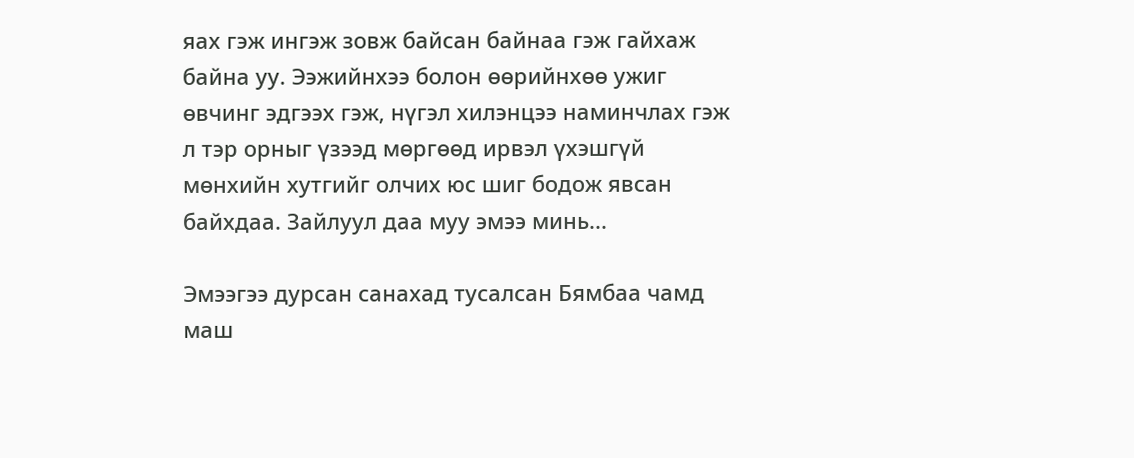яах гэж ингэж зовж байсан байнаа гэж гайхаж байна уу. Ээжийнхээ болон өөрийнхөө ужиг өвчинг эдгээх гэж, нүгэл хилэнцээ наминчлах гэж л тэр орныг үзээд мөргөөд ирвэл үхэшгүй мөнхийн хутгийг олчих юс шиг бодож явсан байхдаа. Зайлуул даа муу эмээ минь...

Эмээгээ дурсан санахад тусалсан Бямбаа чамд маш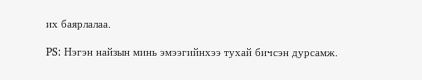их баярлалаа.

PS: Нэгэн найзын минь эмээгийнхээ тухай бичсэн дурсамж.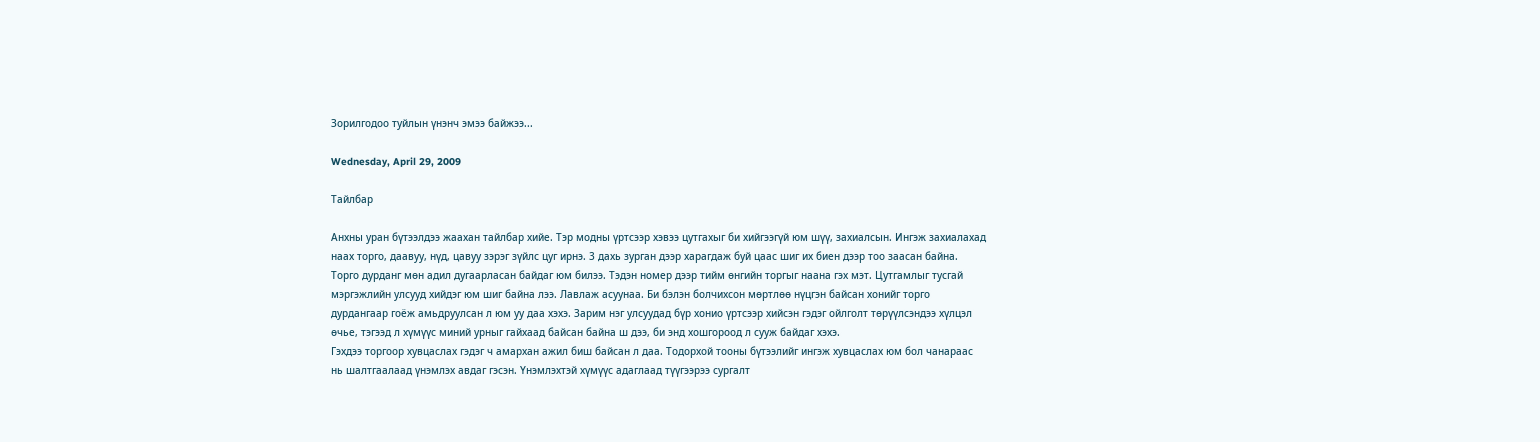Зорилгодоо туйлын үнэнч эмээ байжээ...

Wednesday, April 29, 2009

Тайлбар

Анхны уран бүтээлдээ жаахан тайлбар хийе. Тэр модны үртсээр хэвээ цутгахыг би хийгээгүй юм шүү, захиалсын. Ингэж захиалахад наах торго, даавуу, нүд, цавуу зэрэг зүйлс цуг ирнэ. 3 дахь зурган дээр харагдаж буй цаас шиг их биен дээр тоо заасан байна. Торго дурданг мөн адил дугаарласан байдаг юм билээ. Тэдэн номер дээр тийм өнгийн торгыг наана гэх мэт. Цутгамлыг тусгай мэргэжлийн улсууд хийдэг юм шиг байна лээ. Лавлаж асуунаа. Би бэлэн болчихсон мөртлөө нүцгэн байсан хонийг торго дурдангаар гоёж амьдруулсан л юм уу даа хэхэ. Зарим нэг улсуудад бүр хонио үртсээр хийсэн гэдэг ойлголт төрүүлсэндээ хүлцэл өчье, тэгээд л хүмүүс миний урныг гайхаад байсан байна ш дээ, би энд хошгороод л сууж байдаг хэхэ.
Гэхдээ торгоор хувцаслах гэдэг ч амархан ажил биш байсан л даа. Тодорхой тооны бүтээлийг ингэж хувцаслах юм бол чанараас нь шалтгаалаад үнэмлэх авдаг гэсэн. Үнэмлэхтэй хүмүүс адаглаад түүгээрээ сургалт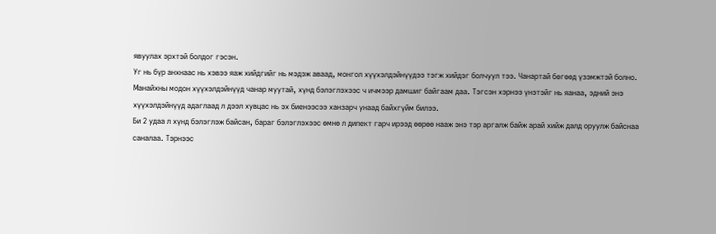явуулах эрхтэй болдог гэсэн.
Уг нь бүр анхнаас нь хэвээ яаж хийдгийг нь мэдэж аваад, монгол хүүхэлдэйнүүдээ тэгж хийдэг болчуул тээ. Чанартай бөгөөд үзэмжтэй болно.
Манайхны модон хүүхэлдэйнүүд чанар муутай, хүнд бэлэглэхээс ч ичмээр дамшиг байгаам даа. Тэгсэн хэрнээ үнэтэйг нь яанаа, эдний энэ хүүхэлдэйнүүд адаглаад л дээл хувцас нь эх биенээсээ ханзарч унаад байхгүйм билээ.
Би 2 удаа л хүнд бэлэглэж байсан, бараг бэлэглэхээс өмнө л дипект гарч ирээд өөрөө нааж энэ тэр аргалж байж арай хийж далд оруулж байснаа саналаа. Тэрнээс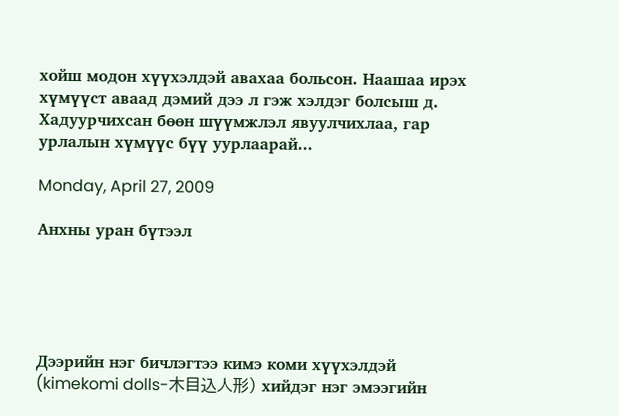хойш модон хүүхэлдэй авахаа больсон. Наашаа ирэх хүмүүст аваад дэмий дээ л гэж хэлдэг болсыш д.
Хадуурчихсан бөөн шүүмжлэл явуулчихлаа, гар урлалын хүмүүс бүү уурлаарай...

Monday, April 27, 2009

Анхны уран бүтээл





Дээрийн нэг бичлэгтээ кимэ коми хүүхэлдэй (kimekomi dolls-木目込人形) хийдэг нэг эмээгийн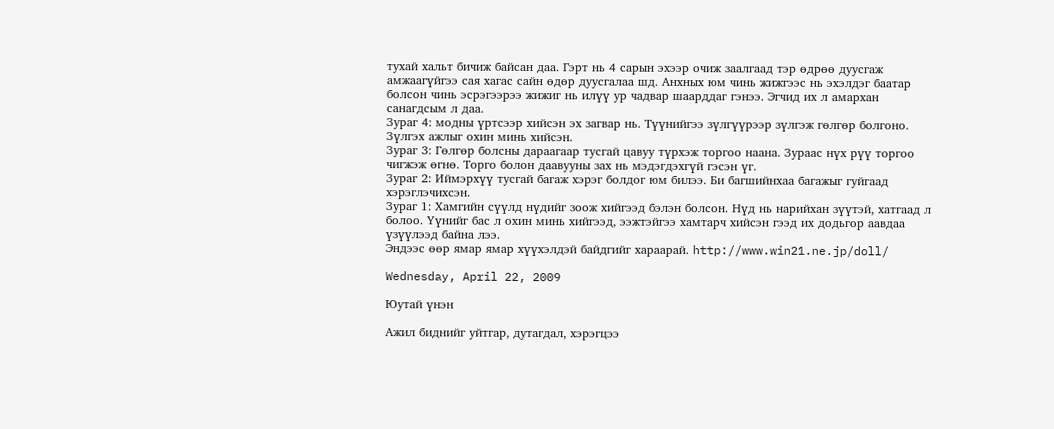тухай хальт бичиж байсан даа. Гэрт нь 4 сарын эхээр очиж заалгаад тэр өдрөө дуусгаж амжаагүйгээ сая хагас сайн өдөр дуусгалаа шд. Анхных юм чинь жижгээс нь эхэлдэг баатар болсон чинь эсрэгээрээ жижиг нь илүү ур чадвар шаарддаг гэнээ. Эгчид их л амархан санагдсым л даа.
Зураг 4: модны үртсээр хийсэн эх загвар нь. Түүнийгээ зүлгүүрээр зүлгэж гөлгөр болгоно. Зүлгэх ажлыг охин минь хийсэн.
Зураг 3: Гөлгөр болсны дараагаар тусгай цавуу түрхэж торгоо наана. Зураас нүх рүү торгоо чигжэж өгнө. Торго болон даавууны зах нь мэдэгдэхгүй гэсэн үг.
Зураг 2: Иймэрхүү тусгай багаж хэрэг болдог юм билээ. Би багшийнхаа багажыг гуйгаад хэрэглэчихсэн.
Зураг 1: Хамгийн сүүлд нүдийг зоож хийгээд бэлэн болсон. Нүд нь нарийхан зүүтэй, хатгаад л болоо. Үүнийг бас л охин минь хийгээд, ээжтэйгээ хамтарч хийсэн гээд их додьгор аавдаа үзүүлээд байна лээ.
Эндээс өөр ямар ямар хүүхэлдэй байдгийг хараарай. http://www.win21.ne.jp/doll/

Wednesday, April 22, 2009

Юутай үнэн

Ажил биднийг уйтгар, дутагдал, хэрэгцээ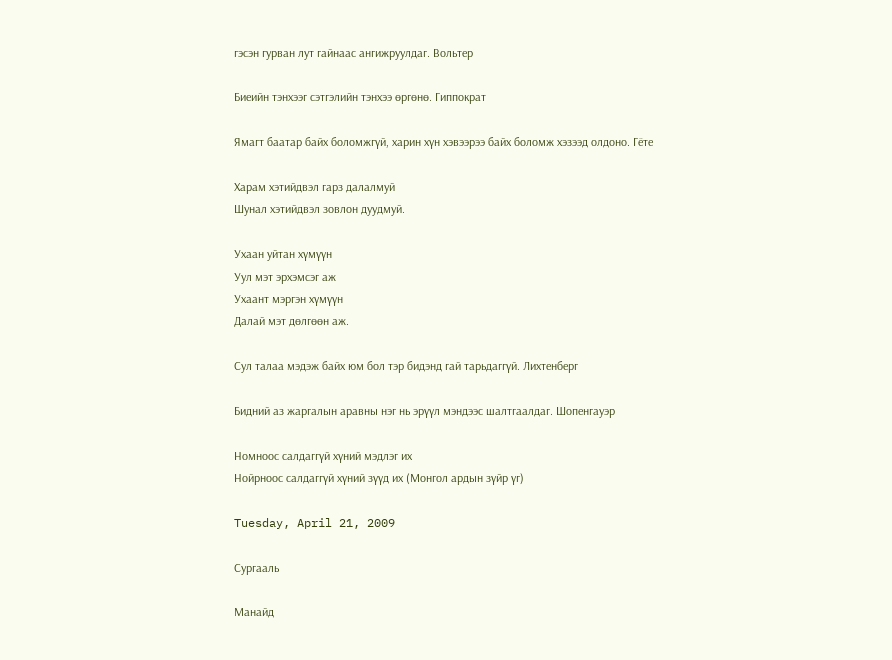гэсэн гурван лут гайнаас ангижруулдаг. Вольтер

Биеийн тэнхээг сэтгэлийн тэнхээ өргөнө. Гиппократ

Ямагт баатар байх боломжгүй, харин хүн хэвээрээ байх боломж хэзээд олдоно. Гёте

Харам хэтийдвэл гарз далалмуй
Шунал хэтийдвэл зовлон дуудмуй.

Ухаан уйтан хүмүүн
Уул мэт эрхэмсэг аж
Ухаант мэргэн хүмүүн
Далай мэт дөлгөөн аж.

Сул талаа мэдэж байх юм бол тэр бидэнд гай тарьдаггүй. Лихтенберг

Бидний аз жаргалын аравны нэг нь эрүүл мэндээс шалтгаалдаг. Шопенгауэр

Номноос салдаггүй хүний мэдлэг их
Нойрноос салдаггүй хүний зүүд их (Монгол ардын зүйр үг)

Tuesday, April 21, 2009

Сургааль

Манайд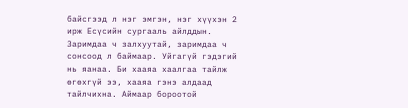байсгээд л нэг эмгэн, нэг хүүхэн 2 ирж Есүсийн сургааль айлддын. Заримдаа ч залхуутай, заримдаа ч сонсоод л баймаар. Уйгагүй гэдэгий нь яанаа. Би хааяа хаалгаа тайлж өгөхгүй ээ, хааяа гэнэ алдаад тайлчихна. Аймаар бороотой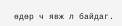өдөр ч явж л байдаг.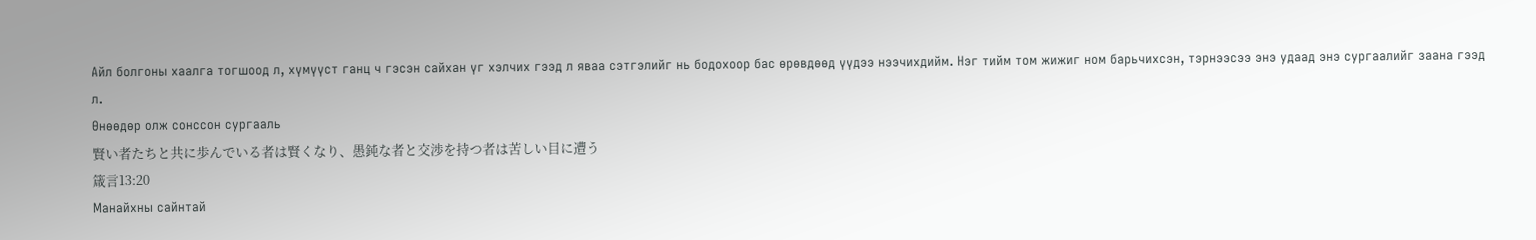Айл болгоны хаалга тогшоод л, хүмүүст ганц ч гэсэн сайхан үг хэлчих гээд л яваа сэтгэлийг нь бодохоор бас өрөвдөөд үүдээ нээчихдийм. Нэг тийм том жижиг ном барьчихсэн, тэрнээсээ энэ удаад энэ сургаалийг заана гээд л.
Өнөөдөр олж сонссон сургааль
賢い者たちと共に歩んでいる者は賢くなり、愚鈍な者と交渉を持つ者は苦しい目に遭う
箴言13:20
Манайхны сайнтай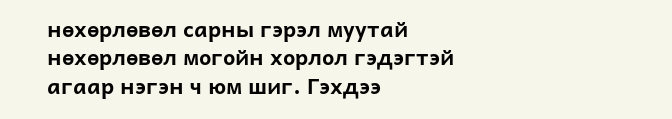нөхөрлөвөл сарны гэрэл муутай нөхөрлөвөл могойн хорлол гэдэгтэй агаар нэгэн ч юм шиг. Гэхдээ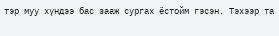тэр муу хүндээ бас зааж сургах ёстойм гэсэн. Тэхээр та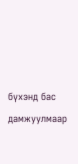бүхэнд бас дамжуулмаар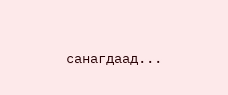санагдаад...